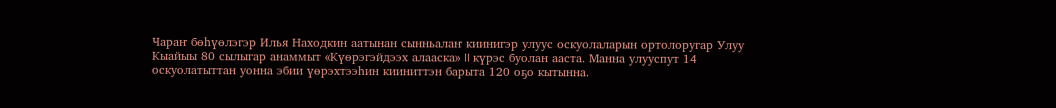Чараҥ бөһүөлэгэр Илья Находкин аатынан сынньалаҥ киинигэр улуус оскуолаларын ортолоругар Улуу Кыайыы 80 сылыгар анаммыт «Күөрэгэйдээх алааска» II күрэс буолан ааста. Манна улууспут 14 оскуолатыттан уонна эбии үөрэхтээһин кииниттэн барыта 120 оҕо кытынна.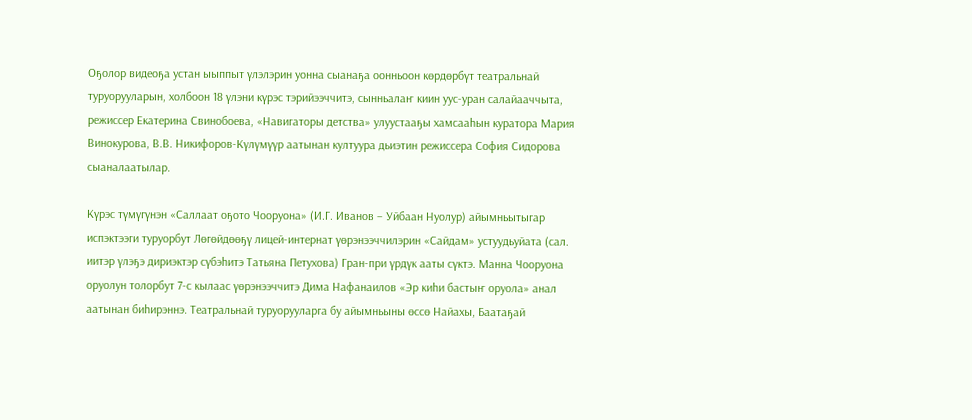Оҕолор видеоҕа устан ыыппыт үлэлэрин уонна сыанаҕа оонньоон көрдөрбүт театральнай туруорууларын, холбоон 18 үлэни күрэс тэрийээччитэ, сынньалаҥ киин уус-уран салайааччыта, режиссер Екатерина Свинобоева, «Навигаторы детства» улуустааҕы хамсааһын куратора Мария Винокурова, В.В. Никифоров-Күлүмүүр аатынан култуура дьиэтин режиссера София Сидорова сыаналаатылар.

Күрэс түмүгүнэн «Саллаат оҕото Чооруона» (И.Г. Иванов – Уйбаан Нуолур) айымньытыгар испэктээги туруорбут Лөгөйдөөҕү лицей-интернат үөрэнээччилэрин «Сайдам» устуудьуйата (сал. иитэр үлэҕэ дириэктэр сүбэһитэ Татьяна Петухова) Гран-при үрдүк ааты сүктэ. Манна Чооруона оруолун толорбут 7-с кылаас үөрэнээччитэ Дима Нафанаилов «Эр киһи бастыҥ оруола» анал аатынан биһирэннэ. Театральнай туруорууларга бу айымньыны өссө Найахы, Баатаҕай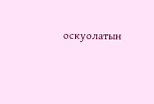оскуолатын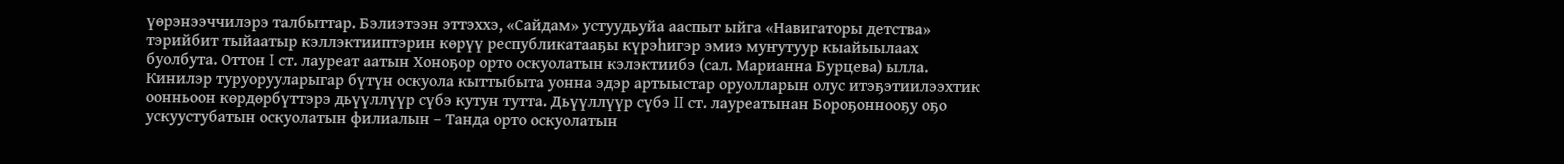үөрэнээччилэрэ талбыттар. Бэлиэтээн эттэххэ, «Сайдам» устуудьуйа ааспыт ыйга «Навигаторы детства» тэрийбит тыйаатыр кэллэктииптэрин көрүү республикатааҕы күрэһигэр эмиэ муҥутуур кыайыылаах буолбута. Оттон I ст. лауреат аатын Хоноҕор орто оскуолатын кэлэктиибэ (сал. Марианна Бурцева) ылла. Кинилэр туруорууларыгар бүтүн оскуола кыттыбыта уонна эдэр артыыстар оруолларын олус итэҕэтиилээхтик оонньоон көрдөрбүттэрэ дьүүллүүр сүбэ кутун тутта. Дьүүллүүр сүбэ II ст. лауреатынан Бороҕоннооҕу оҕо ускуустубатын оскуолатын филиалын – Танда орто оскуолатын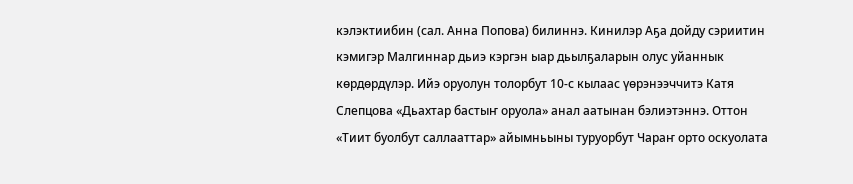кэлэктиибин (сал. Анна Попова) билиннэ. Кинилэр Аҕа дойду сэриитин кэмигэр Малгиннар дьиэ кэргэн ыар дьылҕаларын олус уйаннык көрдөрдүлэр. Ийэ оруолун толорбут 10-с кылаас үөрэнээччитэ Катя Слепцова «Дьахтар бастыҥ оруола» анал аатынан бэлиэтэннэ. Оттон «Тиит буолбут саллааттар» айымньыны туруорбут Чараҥ орто оскуолата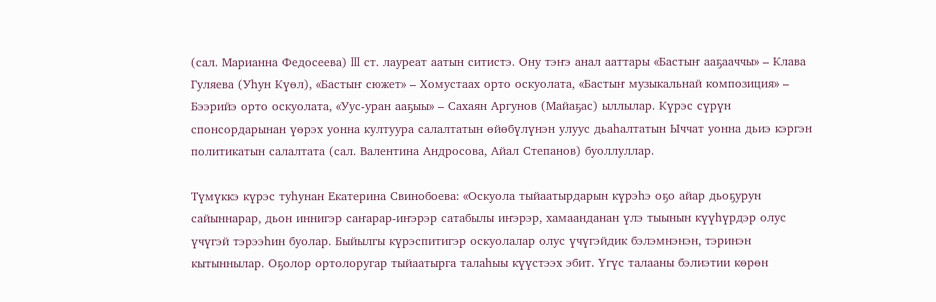(сал. Марианна Федосеева) III ст. лауреат аатын ситистэ. Ону тэҥэ анал ааттары «Бастыҥ ааҕааччы» – Клава Гуляева (Уһун Күөл), «Бастыҥ сюжет» – Хомустаах орто оскуолата, «Бастыҥ музыкальнай композиция» – Бээрийэ орто оскуолата, «Уус-уран ааҕыы» – Сахаян Аргунов (Майаҕас) ыллылар. Күрэс сүрүн спонсордарынан үөрэх уонна култуура салалтатын өйөбүлүнэн улуус дьаһалтатын Ыччат уонна дьиэ кэргэн политикатын салалтата (сал. Валентина Андросова, Айал Степанов) буоллуллар.

Түмүккэ күрэс туһунан Екатерина Свинобоева: «Оскуола тыйаатырдарын күрэһэ оҕо айар дьоҕурун сайыннарар, дьон иннигэр саҥарар-иҥэрэр сатабылы иҥэрэр, хамаанданан үлэ тыынын күүһүрдэр олус үчүгэй тэрээһин буолар. Быйылгы күрэспитигэр оскуолалар олус үчүгэйдик бэлэмнэнэн, тэринэн кытыннылар. Оҕолор ортолоругар тыйаатырга талаһыы күүстээх эбит. Үгүс талааны бэлиэтии көрөн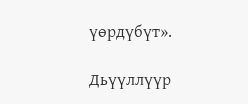үөрдүбүт».

Дьүүллүүр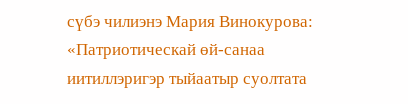сүбэ чилиэнэ Мария Винокурова: «Патриотическай өй-санаа иитиллэригэр тыйаатыр суолтата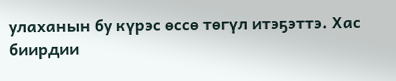улаханын бу күрэс өссө төгүл итэҕэттэ. Хас биирдии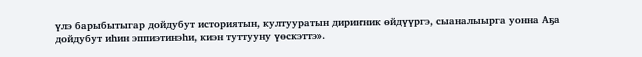үлэ барыбытыгар дойдубут историятын, култууратын дириҥник өйдүүргэ, сыаналыырга уонна Аҕа дойдубут иһин эппиэтинэһи, киэн туттууну үөскэттэ».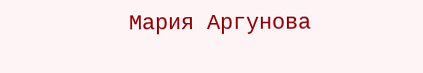Мария Аргунова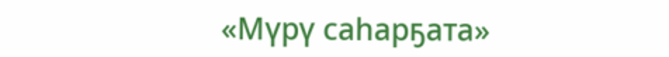«Мүрү саһарҕата»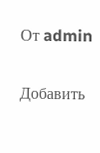От admin

Добавить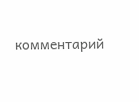комментарий